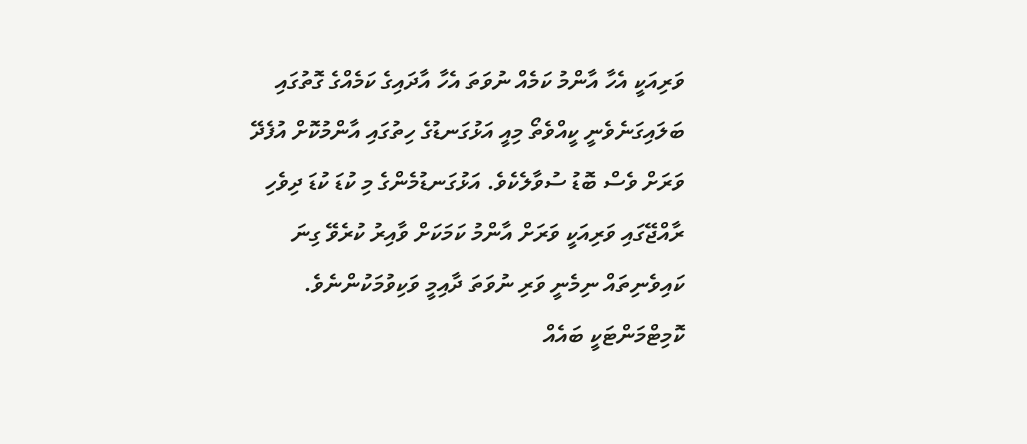ވަރިއަކީ އެހާ އާންމު ކަމެއް ނުވަތަ އެހާ އާދައިގެ ކަމެއްގެ ގޮތުގައި ބަލައިގަނެވެނީ ކީއްވެތޯ މިއީ އަޅުގަނޑުގެ ހިތުގައި އާންމުކޮށް އުފެދޭ ވަރަށް ވެސް ބޮޑު ސުވާލެކެވެ. އަޅުގަނޑުމެންގެ މި ކުޑަ ކުޑަ ދިވެހި ރާއްޖޭގައި ވަރިއަކީ ވަރަށް އާންމު ކަމަކަށް ވާއިރު ކުރެވޭ ގިނަ ކައިވެނިތައް ނިމެނީ ވަރި ނުވަތަ ދާއިމީ ވަކިވުމަކުންނެވެ.
ކޮމިޓްމަންޓަކީ ބައެއް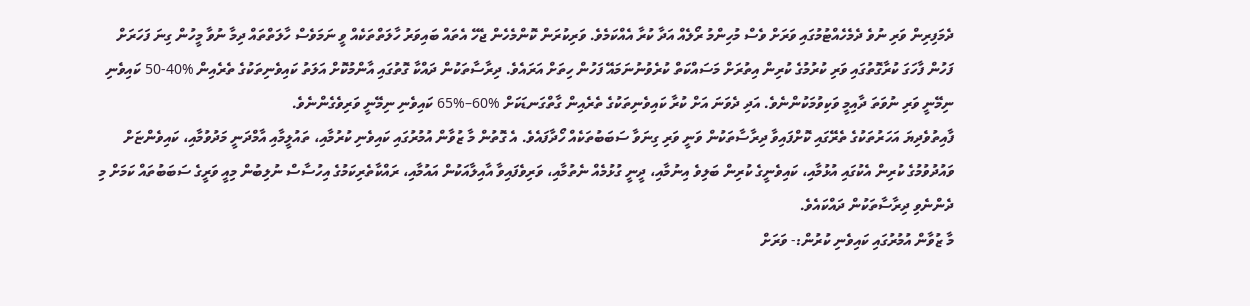ދެމަފިރިން ވަރި ނުވެ ދެމެހެއްޓުމުގައި ވަރަށް ވެސް މުހިންމު ރޯލެއް އަދާ ކުރާ އެއްކަމެވެ. ވަރިކުރަން ކޮންމެހެން ޖެހޭ އެތައް ބައިވަރު ހާލަތްތަކެއް ވީ ނަމަވެސް ހާލަތްތައް ދިމާ ނުވާ މީހުން ގިނަ ފަހަރަށް ފަހުން ފާހަގަ ކުރާގޮތުގައި ވަރި ކުރުމުގެ ކުރިން އިތުރަށް މަސައްކަތް ކުރެވުނުނަމައޭ ފަހުން ހިތަށް އަރައެވެ. ދިރާސާތަކުން ދައްކާ ގޮތުގައި އާންމުކޮށް އަލަތު ކައިވެނިތަކުގެ ތެރެއިން %40-50 ކައިވެނި ނިމޭނީ ވަރި ނުވަތަ ދާއިމީ ވަކިވުމަކުންނެވެ. އަދި ދެވަނަ އަށް ކުރާ ކައިވެނިތަކުގެ ތެރެއިން ގާތްގަނޑަކަށް %60–%65 ކައިވެނި ނިމޭނީ ވަރިވެގެންނެވެ.
ފާއިތުވެދިޔަ އަހަރުތަކުގެ ތެރޭގައި ކޮށްފައިވާ ދިރާސާތަކުން ވަނީ ވަރި ގިނަވާ ސަބަބުތަކެއް ހޯދާފައެވެ. އެ ގޮތުން މާ ޒުވާން އުމުރުގައި ކައިވެނި ކުރުމާއި، ތައުލީމާއި އާމްދަނީ މަދުވުމާއި، ކައިވެންޏަށް ވައުދުވުމުގެ ކުރިން އެކުގައި އުޅުމާއި، ކައިވެނީގެ ކުރިން ބަލިވެ އިނުމާއި، ދީނީ ގުޅުމެއް ނެތުމާއި، ވަރިވެފައިވާ އާއިލާއަކުން އައުމާއި، ރައްކާތެރިކަމުގެ އިހުސާސް ނުލިބުން މިއީ ވަރީގެ ސަބަބުތައް ކަމަށް މި ދެންނެވި ދިރާސާތަކުން ދައްކައެވެ.
މާ ޒުވާން އުމުރުގައި ކައިވެނި ކުރުން:- ވަރަށް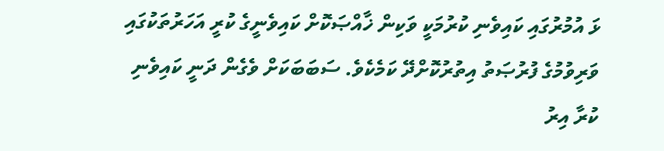ޅަ އުމުރުގައި ކައިވެނި ކުރުމަކީ ވަކިން ޚާއްޞަކޮށް ކައިވެނީގެ ކުރީ އަހަރުތަކުގައި ވަރިވުމުގެ ފުރުޞަތު އިތުރުކޮށްދޭ ކަމެކެވެ. ސަބަބަކަށް ވެގެން ދަނީ ކައިވެނި ކުރާ އިރު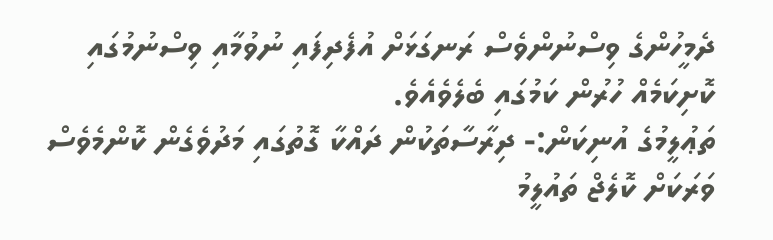ދެމީހުންގެ ވިސްނުންވެސް ރަނގަޅަށް އުފެދިފައި ނުވުމާއި ވިސްނުމުގައި ކޮށިކަމެއް ހުރުން ކަމުގައި ބެލެވެއެވެ.
ތަޢުލީމުގެ އުނިކަން:- ދިރާސާތަކުން ދައްކާ ގޮތުގައި މަދުވެގެން ކޮންމެވެސް ވަރަކަށް ކޮލެޖް ތައުލީމު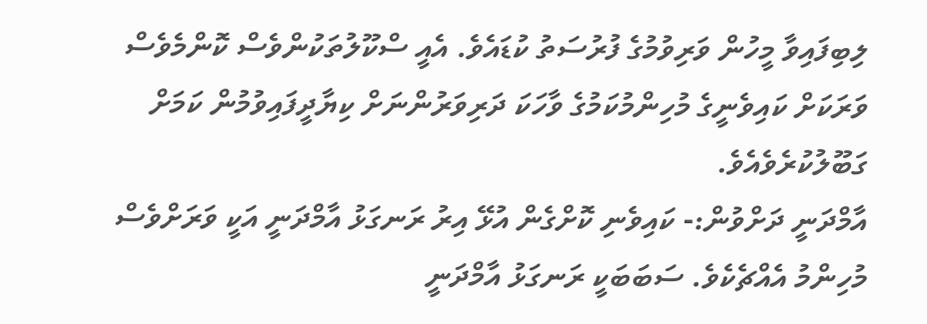ލިބިފައިވާ މީހުން ވަރިވުމުގެ ފުރުސަތު ކުޑައެވެ. އެއީ ސްކޫލުތަކުންވެސް ކޮންމެވެސް ވަރަކަށް ކައިވެނީގެ މުހިންމުކަމުގެ ވާހަކަ ދަރިވަރުންނަށް ކިޔާދީފައިވުމުން ކަމަށް ގަބޫލުކުރެވެއެވެ.
އާމްދަނީ ދަށްވުން:- ކައިވެނި ކޮށްގެން އުޅޭ އިރު ރަނގަޅު އާމްދަނީ އަކީ ވަރަށްވެސް މުހިންމު އެއްޗެކެވެ. ސަބަބަކީ ރަނގަޅު އާމްދަނީ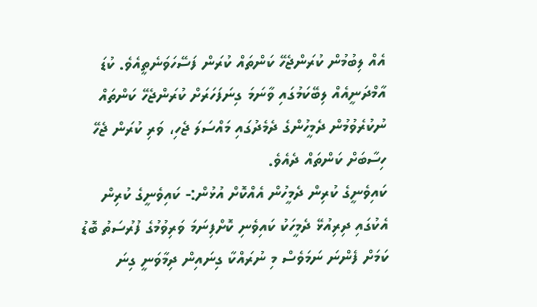އެއް ލިބުމުން ކުރަންޖެހޭ ކަންތައް ކުރަން ފަސޭހަވަނެތީއެވެ. ކުޑަ އާމްދަނީއެއް ލިބޭކަމުގައި ވާނަމަ ގިނަފަހަރަށް ކުރަންޖެހޭ ކަންތައް ނުކުރެވުމުން ދެމީހުންގެ ދެމެދުގައި މައްސަލަ ޖެހި، ވަރި ކުރަން ޖެހޭ ހިސާބަށް ކަންތައް ދެއެވެ.
ކައިވެނީގެ ކުރިން ދެމީހުން އެއްކޮށް އުޅުން:- ކައިވެނީގެ ކުރިން އެކުގައި ދިރިއުޅޭ ދެމީހަކު ކައިވެނި ކޮށްފިނަމަ ވަރިވުމުގެ ފުރުސަތު ބޮޑު ކަމަށް ފެންނަ ނަމަވެސް މި ނުރައްކާ ގިނައިން ދިމާވަނީ ގިނަ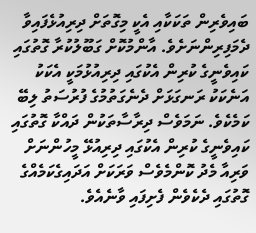ބައިވެރިން ތަކަކާއި އެކީ މިގޮތަށް ދިރިއުޅެފައިވާ ދެމަފިރިންނަށެވެ. އާންމުކޮށް ގަބޫލުކުރާ ގޮތުގައި ކައިވެނީގެ ކުރިން އެކުގައި ދިރިއުޅުމަކީ އެކަކު އަނެކަކު ރަނގަޅަށް ދެނެގަތުމުގެ ފުރުސަތު ލިބޭ ކަމެކެވެ. ނަމަވެސް ދިރާސާތަކުން ދައްކާ ގޮތުގައި ކައިވެނީގެ ކުރިން އެކުގައި ދިރިއުޅޭ މީހުންނަށް ވަރިއާ މެދު ކޮންމެވެސް ވަރަކަށް އަދައިގެކަމެއްގެ ގޮތުގައި ދެކެވެން ފެށިފައި ވާނެއެވެ.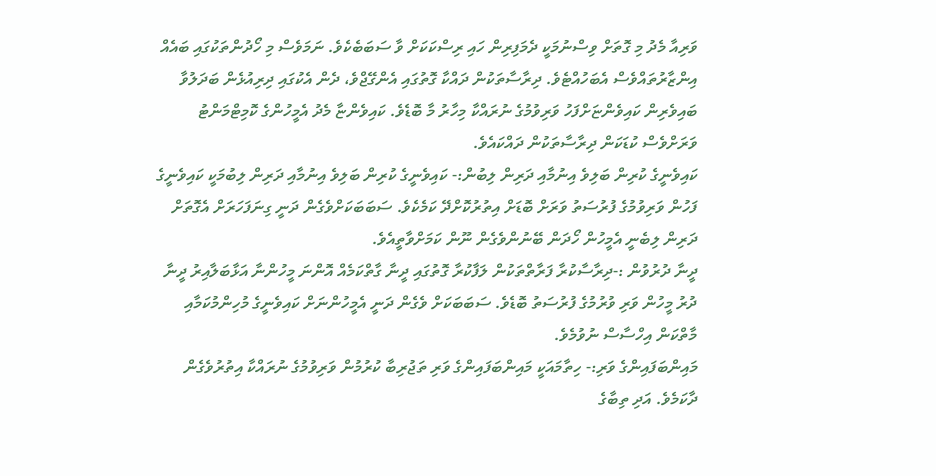ވަރިއާ މެދު މި ގޮތަށް ވިސްނުމަކީ ދެމަފިރިން ހައި ރިސްކަކަށް ވާ ސަބަބެކެވެ. ނަމަވެސް މި ހޯދުންތަކުގައި ބައެއް އިންޒާރުތައްވެސް އެބަހުއްޓެވެ. ދިރާސާތަކުން ދައްކާ ގޮތުގައި އެންގޭޖްވެ، ދެން އެކުގައި ދިރިއުޅެން ބަދަލުވާ ބައިވެރިން ކައިވެންޏަށްފަހު ވަރިވުމުގެ ނުރައްކާ މިހާރު މާ ބޮޑެވެ. ކައިވެންޏާ މެދު އެމީހުންގެ ކޮމިޓްމަންޓު ވަރަށްވެސް ކުޑަކަން ދިރާސާތަކުން ދައްކައެވެ.
ކައިވެނީގެ ކުރިން ބަލިވެ އިނުމާއި ދަރިން ލިބުން:- ކައިވެނީގެ ކުރިން ބަލިވެ އިނުމާއި ދަރިން ލިބުމަކީ ކައިވެނީގެ ފަހުން ވަރިވުމުގެ ފުރުސަތު ވަރަށް ބޮޑަށް އިތުރުކޮށްދޭ ކަމެކެވެ. ސަބަބަކަށްވެގެން ދަނީ ގިނަފަހަރަށް އެގޮތަށް ދަރިން ލިބެނީ އެމީހުން ހޯދަން ބޭނުންވެގެން ނޫން ކަމަށްވާތީއެވެ.
ދީނާ ދުރުވުން :-ދިރާސާކުރާ ފަރާތްތަކުން ލަފާކުރާ ގޮތުގައި ދީނާ ގާތްކަމެއް އޮންނަ މީހުންނާ އަޅާބަލާއިރު ދީނާ ދުރު މީހުން ވަރި ވުރުމުގެ ފުރުސަތު ބޮޑެވެ. ސަބަބަކަށް ވެގެން ދަނީ އެމީހުންނަށް ކައިވެނީގެ މުހިންމުކަމާއި މާތްކަން އިހްސާސް ނުވުމެވެ.
މައިންބަފައިންގެ ވަރި:- ހިތާމައަކީ މައިންބަފައިންގެ ވަރި ތަޖުރިބާ ކުރުމުން ވަރިވުމުގެ ނުރައްކާ އިތުރުވެގެން ދާކަމެވެ. އަދި ތިބާގެ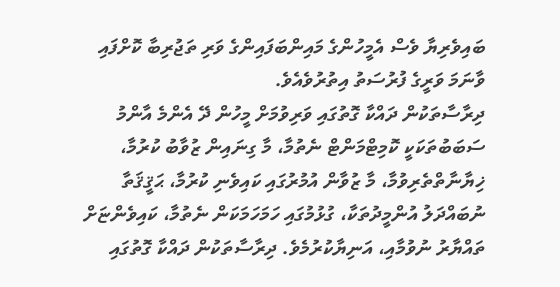ބައިވެރިޔާ ވެސް އެމީހުންގެ މައިންބަފައިންގެ ވަރި ތަޖުރިބާ ކޮށްފައި ވާނަމަ ވަރީގެ ފުރުސަތު އިތުރުވެއެވެ.
ދިރާސާތަކުން ދައްކާ ގޮތުގައި ވަރިވުމަށް މީހުން ދޭ އެންމެ އާންމު ސަބަބުތަކަކީ ކޮމިޓްމަންޓް ނެތުމާ، މާ ގިނައިން ޒުވާބު ކުރުމާ، ޚިޔާނާތްތެރިވުމާ، މާ ޒުވާން އުމުރުގައި ކައިވެނި ކުރުމާ، ޙަޤީޤަތާ ނުބައްދަލު އުންމީދުތަކާ، ގުޅުމުގައި ހަމަހަމަކަން ނެތުމާ، ކައިވެންޏަށް ތައްޔާރު ނުވުމާއި، އަނިޔާކުރުމެވެ. ދިރާސާތަކުން ދައްކާ ގޮތުގައި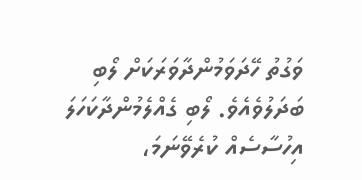ވަގުތު ހޭދަވަމުންދާވަރަކަށް ލޯބި ބަދަލުވެއެވެ. ލޯބި ގެއްލެމުންދާކަހަލަ އިހުސާސެއް ކުރެވޭނަމަ،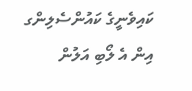ކައިވެނީގެ ކައުންސެލިންގ އިން އެ ލޯބި އަލުން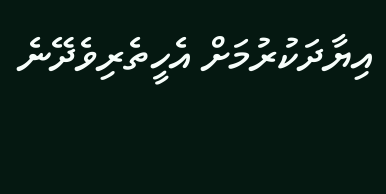އިޔާދަކުރުމަށް އެހީތެރިވެދޭނެ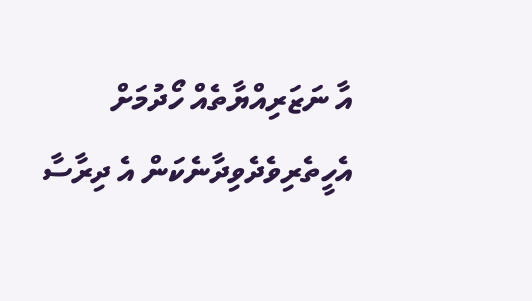އާ ނަޒަރިއްޔާތެއް ހޯދުމަށް އެހީތެރިވެދެވިދާނެކަން އެ ދިރާސާ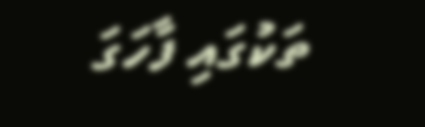ތަކުގައި ފާހަގަ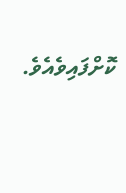ކޮށްފައިވެއެވެ.